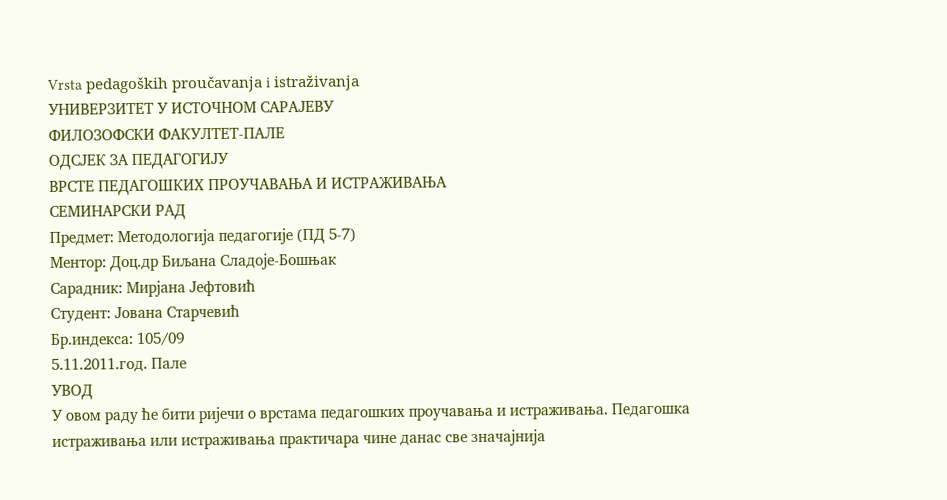Vrsta pedagoških proučavanja i istraživanja
УНИВЕРЗИТЕТ У ИСТОЧНОМ САРАЈЕВУ
ФИЛОЗОФСКИ ФАКУЛТЕТ-ПАЛЕ
ОДСЈЕК ЗА ПЕДАГОГИЈУ
ВРСТЕ ПЕДАГОШКИХ ПРОУЧАВАЊА И ИСТРАЖИВАЊА
СЕМИНАРСКИ РАД
Предмет: Методологија педагогије (ПД 5-7)
Ментор: Доц.др Биљана Сладоје-Бошњак
Сарадник: Мирјана Јефтовић
Студент: Јована Старчевић
Бр.индекса: 105/09
5.11.2011.год. Пале
УВОД
У овом раду ће бити ријечи о врстама педагошких проучавања и истраживања. Педагошка
истраживања или истраживања практичара чине данас све значајнија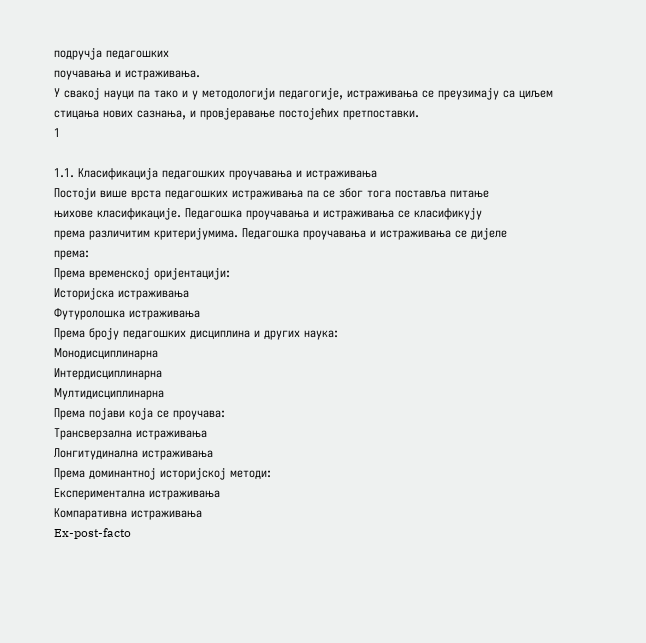подручја педагошких
поучавања и истраживања.
У свакој науци па тако и у методологији педагогије, истраживања се преузимају са циљем
стицања нових сазнања, и провјеравање постојећих претпоставки.
1

1.1. Класификација педагошких проучавања и истраживања
Постоји више врста педагошких истраживања па се због тога поставља питање
њихове класификације. Педагошка проучавања и истраживања се класификују
према различитим критеријумима. Педагошка проучавања и истраживања се дијеле
према:
Према временској оријентацији:
Историјска истраживања
Футуролошка истраживања
Према броју педагошких дисциплина и других наука:
Монодисциплинарна
Интердисциплинарна
Мултидисциплинарна
Према појави која се проучава:
Трансверзална истраживања
Лонгитудинална истраживања
Према доминантној историјској методи:
Експериментална истраживања
Компаративна истраживања
Ex-post-facto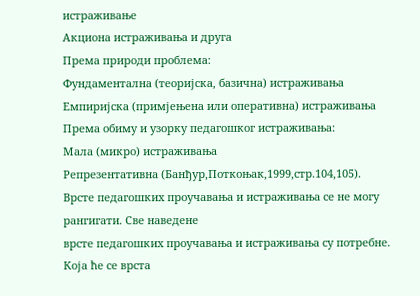истраживање
Акциона истраживања и друга
Према природи проблема:
Фундаментална (теоријска, базична) истраживања
Емпиријска (примјењена или оперативна) истраживања
Према обиму и узорку педагошког истраживања:
Мала (микро) истраживања
Репрезентативна (Банђур,Поткоњак,1999,стр.104,105).
Врсте педагошких проучавања и истраживања се не могу рангигати. Све наведене
врсте педагошких проучавања и истраживања су потребне. Која ће се врста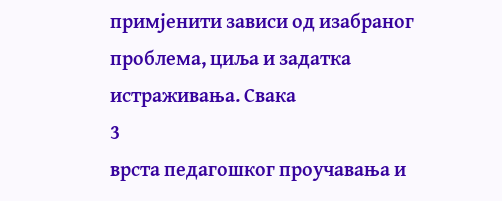примјенити зависи од изабраног проблема, циља и задатка истраживања. Свака
3
врста педагошког проучавања и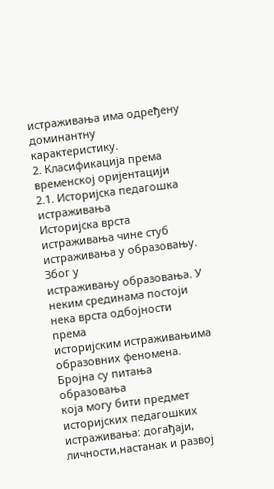истраживања има одређену доминантну
карактеристику.
2. Класификација према временској оријентацији
2.1. Историјска педагошка истраживања
Историјска врста истраживања чине стуб истраживања у образовању. Због у
истраживању образовања. У неким срединама постоји нека врста одбојности према
историјским истраживањима образовних феномена. Бројна су питања образовања
која могу бити предмет историјских педагошких истраживања: догађаји,
личности,настанак и развој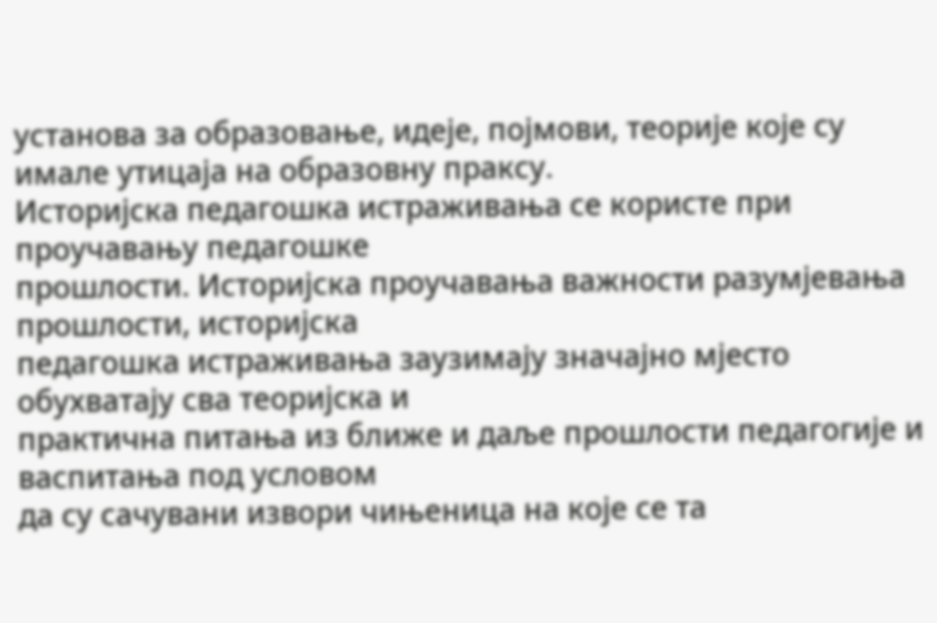установа за образовање, идеје, појмови, теорије које су
имале утицаја на образовну праксу.
Историјска педагошка истраживања се користе при проучавању педагошке
прошлости. Историјска проучавања важности разумјевања прошлости, историјска
педагошка истраживања заузимају значајно мјесто обухватају сва теоријска и
практична питања из ближе и даље прошлости педагогије и васпитања под условом
да су сачувани извори чињеница на које се та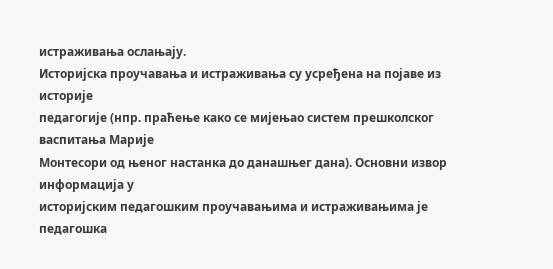истраживања ослањају.
Историјска проучавања и истраживања су усређена на појаве из историје
педагогије (нпр. праћење како се мијењао систем прешколског васпитања Марије
Монтесори од њеног настанка до данашњег дана). Основни извор информација у
историјским педагошким проучавањима и истраживањима је педагошка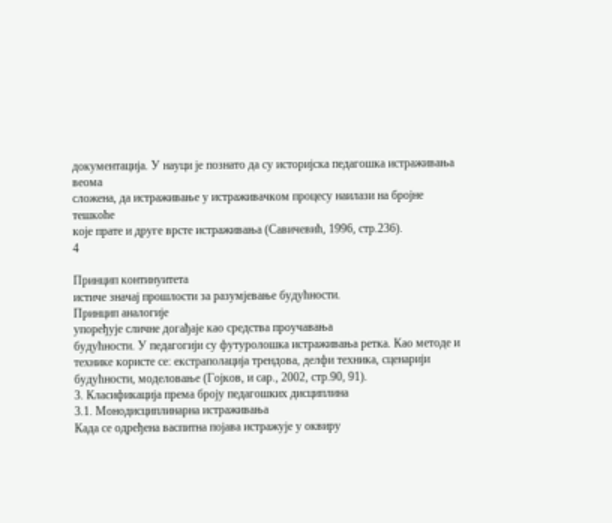документација. У науци је познато да су историјска педагошка истраживања веома
сложена, да истраживање у истраживачком процесу наилази на бројне тешкоће
које прате и друге врсте истраживања (Савичевић, 1996, стр.236).
4

Принцип континуитета
истиче значај прошлости за разумјевање будућности.
Принцип аналогије
упоређује сличне догађаје као средства проучавања
будућности. У педагогији су футуролошка истраживања ретка. Као методе и
технике користе се: екстраполација трендова, делфи техника, сценарији
будућности, моделовање (Гојков, и сар., 2002, стр.90, 91).
3. Класификација према броју педагошких дисциплина
3.1. Монодисциплинарна истраживања
Када се одређена васпитна појава истражује у оквиру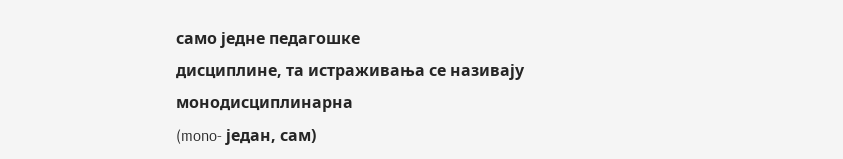само једне педагошке
дисциплине, та истраживања се називају
монодисциплинарна
(mono- један, сам)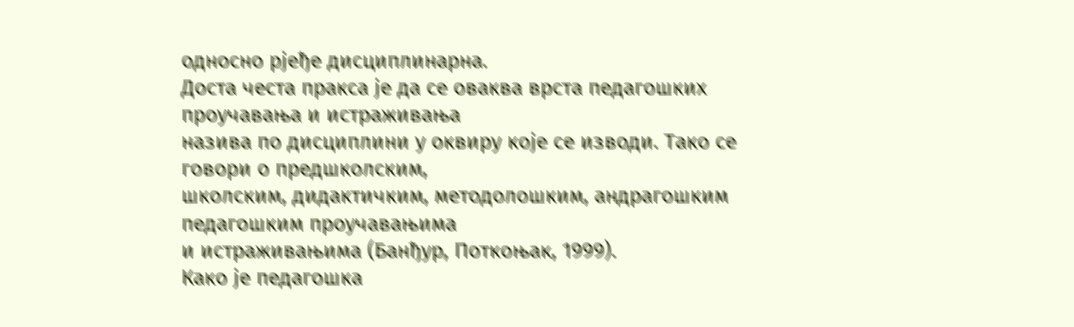односно рјеђе дисциплинарна.
Доста честа пракса је да се оваква врста педагошких проучавања и истраживања
назива по дисциплини у оквиру које се изводи. Тако се говори о предшколским,
школским, дидактичким, методолошким, андрагошким педагошким проучавањима
и истраживањима (Банђур, Поткоњак, 1999).
Како је педагошка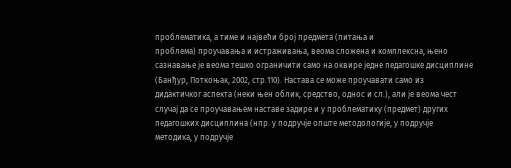проблематика, а тиме и највећи број предмета (питања и
проблема) проучавања и истраживања, веома сложена и комплексна, њено
сазнавање је веома тешко ограничити само на оквире једне педагошке дисциплине
(Банђур, Поткоњак, 2002, стр.110). Настава се може проучавати само из
дидактичког аспекта (неки њен облик, средство, однос и сл.), али је веома чест
случај да се проучавањем наставе задире и у проблематику (предмет) других
педагошких дисциплина (нпр. у подручје опште методологије, у подручје
методика, у подручје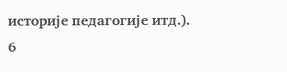историје педагогије итд.).
6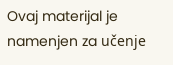Ovaj materijal je namenjen za učenje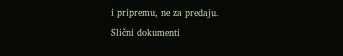i pripremu, ne za predaju.
Slični dokumenti